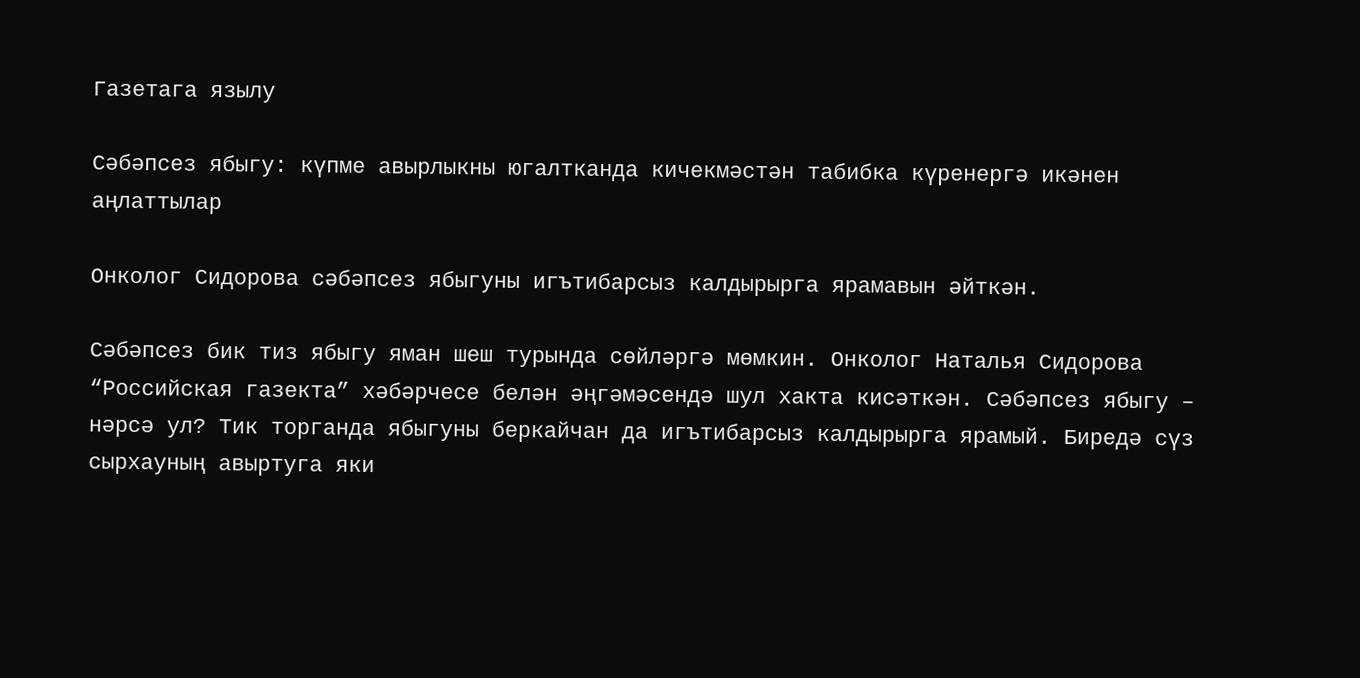Газетага язылу

Cәбәпсез ябыгу: күпме авырлыкны югалтканда кичекмәстән табибка күренергә икәнен аңлаттылар

Онколог Сидорова сәбәпсез ябыгуны игътибарсыз калдырырга ярамавын әйткән.

Сәбәпсез бик тиз ябыгу яман шеш турында сөйләргә мөмкин. Онколог Наталья Сидорова “Российская газекта” хәбәрчесе белән әңгәмәсендә шул хакта кисәткән. Сәбәпсез ябыгу – нәрсә ул? Тик торганда ябыгуны беркайчан да игътибарсыз калдырырга ярамый. Биредә сүз сырхауның авыртуга яки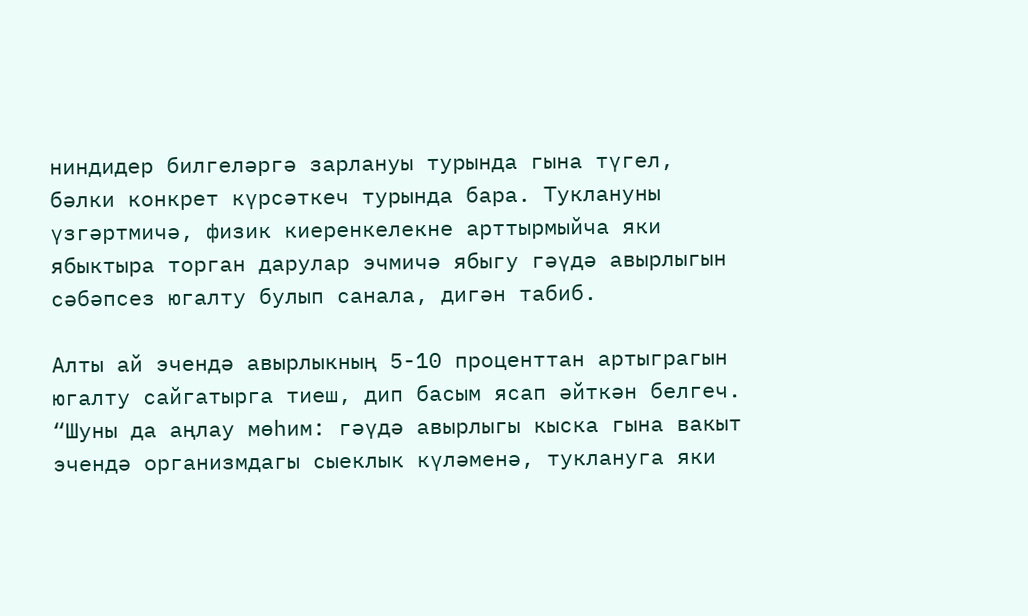ниндидер билгеләргә зарлануы турында гына түгел, бәлки конкрет күрсәткеч турында бара. Туклануны үзгәртмичә, физик киеренкелекне арттырмыйча яки ябыктыра торган дарулар эчмичә ябыгу гәүдә авырлыгын сәбәпсез югалту булып санала, дигән табиб.

Алты ай эчендә авырлыкның 5-10 проценттан артыграгын югалту сайгатырга тиеш, дип басым ясап әйткән белгеч. “Шуны да аңлау мөһим: гәүдә авырлыгы кыска гына вакыт эчендә организмдагы сыеклык күләменә, туклануга яки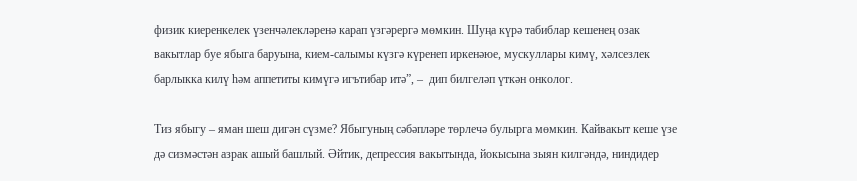физик киеренкелек үзенчәлекләренә карап үзгәрергә мөмкин. Шуңа күрә табиблар кешенең озак вакытлар буе ябыга баруына, кием-салымы күзгә күренеп иркенәюе, мускуллары кимү, хәлсезлек барлыкка килү һәм аппетиты кимүгә игътибар итә”, –  дип билгеләп үткән онколог.

Тиз ябыгу – яман шеш дигән сүзме? Ябыгуның сәбәпләре төрлечә булырга мөмкин. Кайвакыт кеше үзе дә сизмәстән азрак ашый башлый. Әйтик, депрессия вакытында, йокысына зыян килгәндә, ниндидер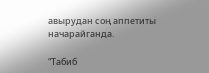авырудан соң аппетиты начарайганда.

“Табиб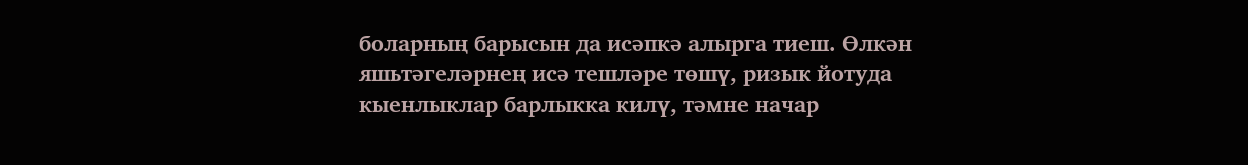боларның барысын да исәпкә алырга тиеш. Өлкән яшьтәгеләрнең исә тешләре төшү, ризык йотуда кыенлыклар барлыкка килү, тәмне начар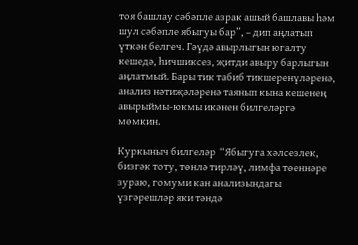тоя башлау сәбәпле азрак ашый башлавы һәм шул сәбәпле ябыгуы бар”, – дип аңлатып үткән белгеч. Гәүдә авырлыгын югалту кешедә, һичшиксез, җитди авыру барлыгын аңлатмый. Бары тик табиб тикшеренүләренә, анализ нәтиҗәләренә таянып кына кешенең авырыймы-юкмы икәнен билгеләргә мөмкин.

Куркыныч билгеләр  “Ябыгуга хәлсезлек, бизгәк тоту, төнлә тирләү, лимфа төеннәре зураю, гомуми кан анализындагы үзгәрешләр яки тәндә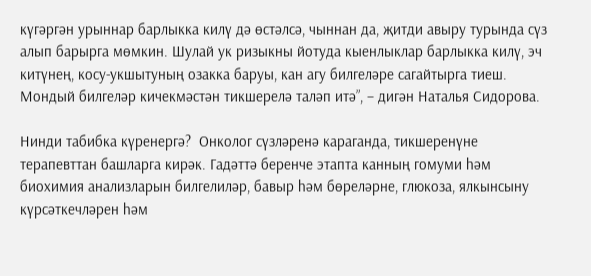күгәргән урыннар барлыкка килү дә өстәлсә, чыннан да, җитди авыру турында сүз алып барырга мөмкин. Шулай ук ризыкны йотуда кыенлыклар барлыкка килү, эч китүнең, косу-укшытуның озакка баруы, кан агу билгеләре сагайтырга тиеш. Мондый билгеләр кичекмәстән тикшерелә таләп итә”, – дигән Наталья Сидорова.

Нинди табибка күренергә?  Онколог сүзләренә караганда, тикшеренүне терапевттан башларга кирәк. Гадәттә беренче этапта канның гомуми һәм биохимия анализларын билгелиләр, бавыр һәм бөреләрне, глюкоза, ялкынсыну күрсәткечләрен һәм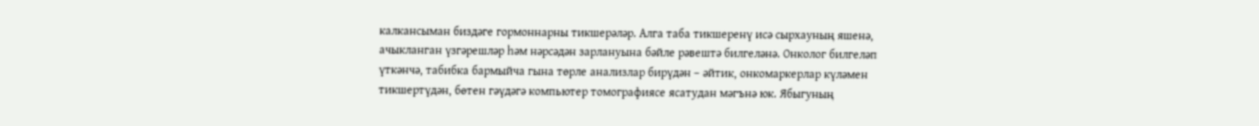калкансыман биздәге гормоннарны тикшерәләр. Алга таба тикшеренү исә сырхауның яшенә, ачыкланган үзгәрешләр һәм нәрсәдән зарлануына бәйле рәвештә билгеләнә. Онколог билгеләп үткәнчә, табибка бармыйча гына төрле анализлар бирүдән – әйтик, онкомаркерлар күләмен тикшертүдән, бөтен гәүдәгә компьютер томографиясе ясатудан мәгънә юк. Ябыгуның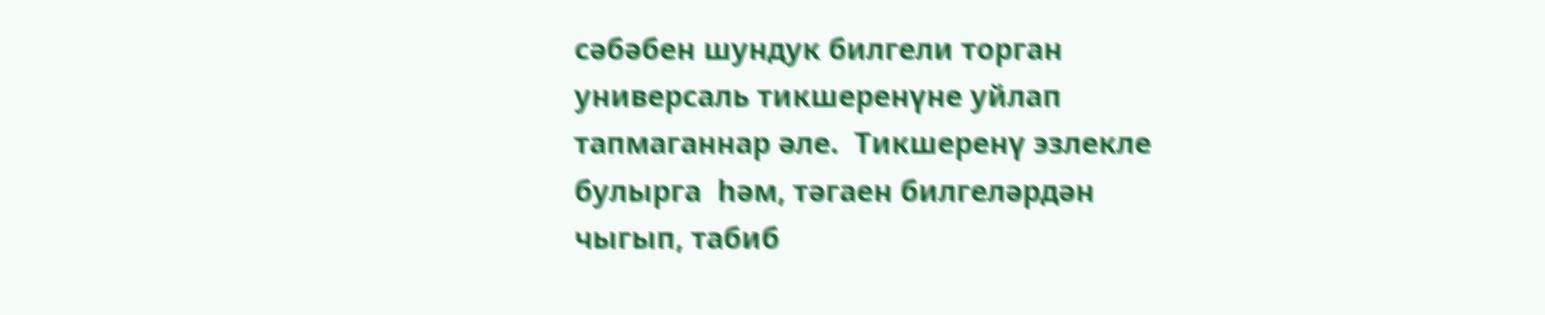сәбәбен шундук билгели торган универсаль тикшеренүне уйлап тапмаганнар әле.  Тикшеренү эзлекле булырга  һәм, тәгаен билгеләрдән чыгып, табиб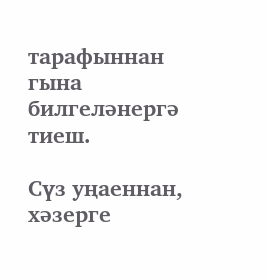тарафыннан гына билгеләнергә тиеш.

Сүз уңаеннан, хәзерге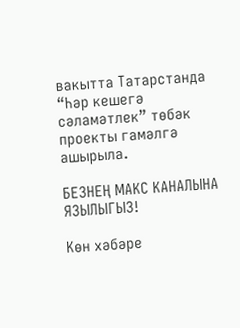вакытта Татарстанда “Һәр кешегә сәламәтлек” төбәк проекты гамәлгә ашырыла.

БЕЗНЕҢ МАКС КАНАЛЫНА ЯЗЫЛЫГЫЗ!

Көн хәбәре